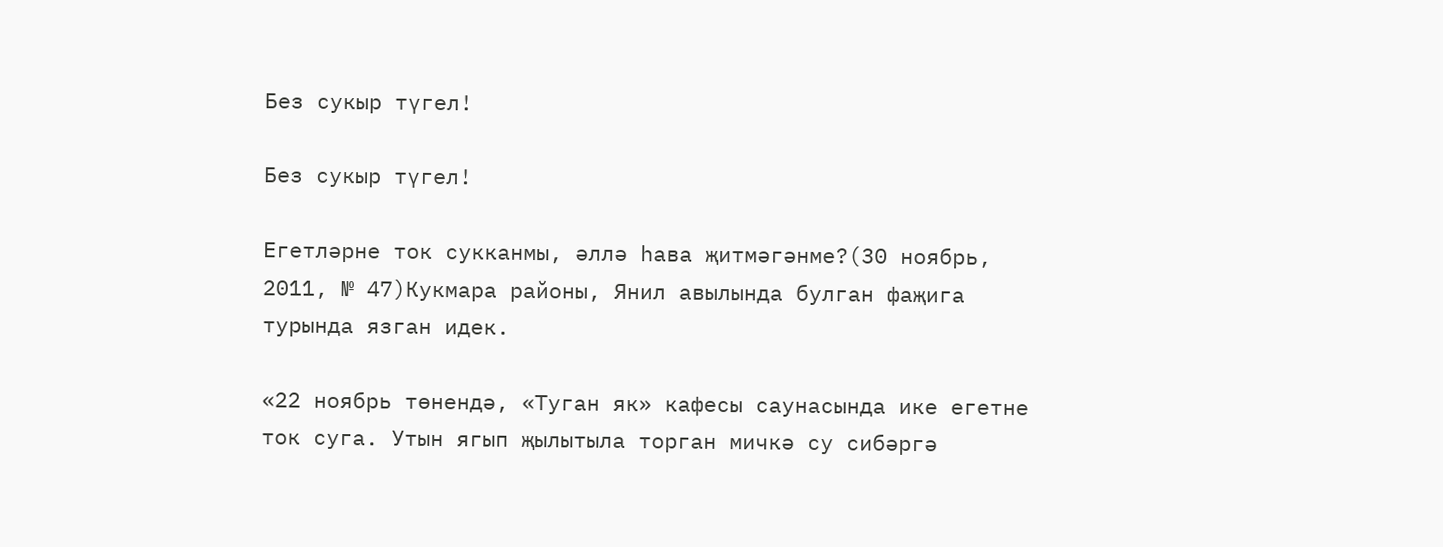Без сукыр түгел!

Без сукыр түгел!

Егетләрне ток сукканмы, әллә һава җитмәгәнме?(30 ноябрь, 2011, № 47)Кукмара районы, Янил авылында булган фаҗига турында язган идек.

«22 ноябрь төнендә, «Туган як» кафесы саунасында ике егетне ток суга. Утын ягып җылытыла торган мичкә су сибәргә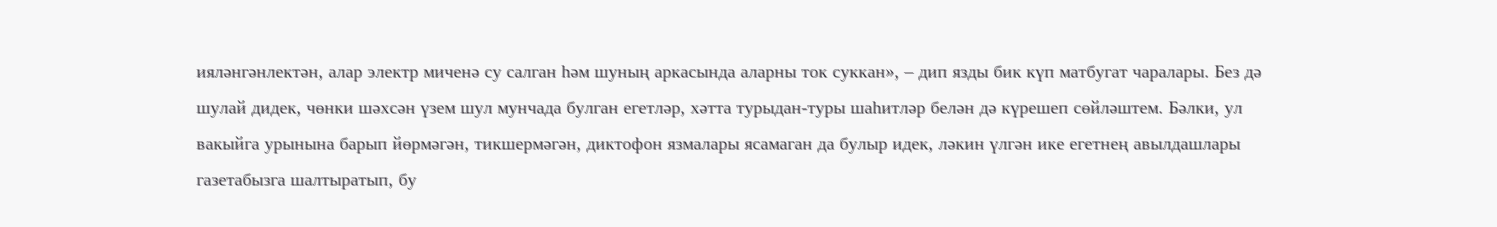ияләнгәнлектән, алар электр миченә су салган һәм шуның аркасында аларны ток суккан», – дип язды бик күп матбугат чаралары. Без дә шулай дидек, чөнки шәхсән үзем шул мунчада булган егетләр, хәтта турыдан-туры шаһитләр белән дә күрешеп сөйләштем. Бәлки, ул вакыйга урынына барып йөрмәгән, тикшермәгән, диктофон язмалары ясамаган да булыр идек, ләкин үлгән ике егетнең авылдашлары газетабызга шалтыратып, бу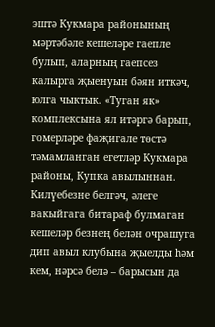эштә Кукмара районының мәртәбәле кешеләре гаепле булып, аларның гаепсез калырга җыенуын бәян иткәч, юлга чыктык. «Туган як» комплексына ял итәргә барып, гомерләре фаҗигале төстә тәмамланган егетләр Кукмара районы, Купка авылыннан. Килүебезне белгәч, әлеге вакыйгага битараф булмаган кешеләр безнең белән очрашуга дип авыл клубына җыелды һәм кем, нәрсә белә – барысын да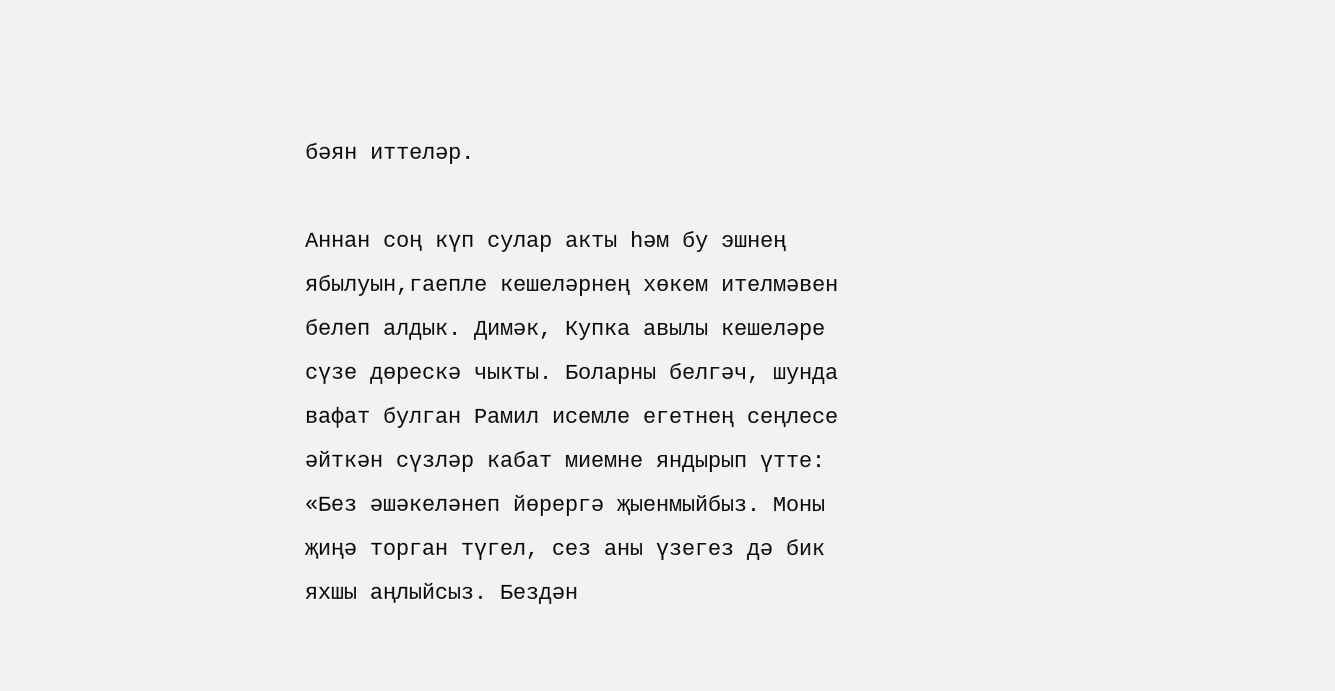бәян иттеләр.

Аннан соң күп сулар акты һәм бу эшнең ябылуын,гаепле кешеләрнең хөкем ителмәвен белеп алдык. Димәк, Купка авылы кешеләре сүзе дөрескә чыкты. Боларны белгәч, шунда вафат булган Рамил исемле егетнең сеңлесе әйткән сүзләр кабат миемне яндырып үтте: «Без әшәкеләнеп йөрергә җыенмыйбыз. Моны җиңә торган түгел, сез аны үзегез дә бик яхшы аңлыйсыз. Бездән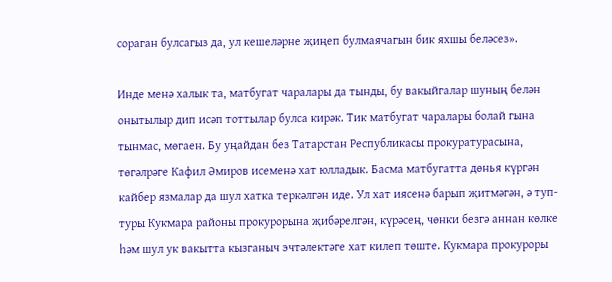сораган булсагыз да, ул кешеләрне җиңеп булмаячагын бик яхшы беләсез».

Инде менә халык та, матбугат чаралары да тынды, бу вакыйгалар шуның белән онытылыр дип исәп тоттылар булса кирәк. Тик матбугат чаралары болай гына тынмас, мөгаен. Бу уңайдан без Татарстан Республикасы прокуратурасына, төгәлрәге Кафил Әмиров исеменә хат юлладык. Басма матбугатта дөнья күргән кайбер язмалар да шул хатка теркәлгән иде. Ул хат иясенә барып җитмәгән, ә туп-туры Кукмара районы прокурорына җибәрелгән, күрәсең, чөнки безгә аннан көлке һәм шул ук вакытта кызганыч эчтәлектәге хат килеп төште. Кукмара прокуроры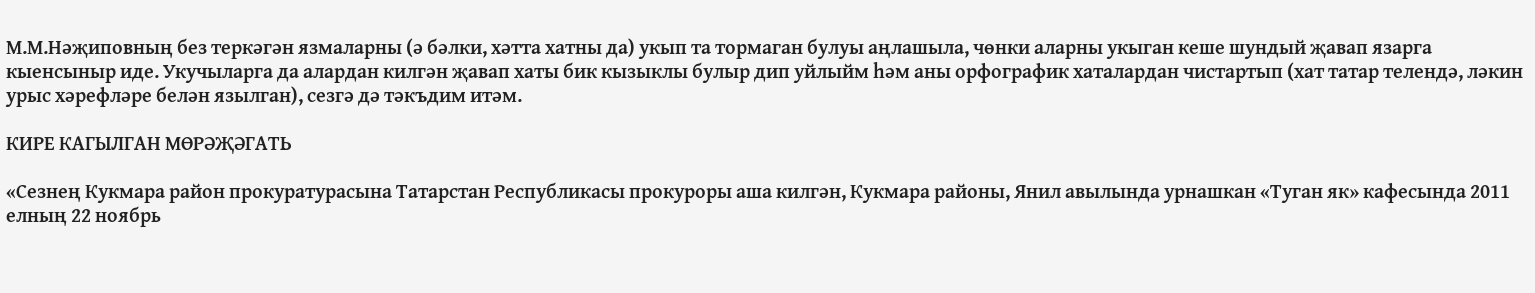М.М.Нәҗиповның без теркәгән язмаларны (ә бәлки, хәтта хатны да) укып та тормаган булуы аңлашыла, чөнки аларны укыган кеше шундый җавап язарга кыенсыныр иде. Укучыларга да алардан килгән җавап хаты бик кызыклы булыр дип уйлыйм һәм аны орфографик хаталардан чистартып (хат татар телендә, ләкин урыс хәрефләре белән язылган), сезгә дә тәкъдим итәм.

КИРЕ КАГЫЛГАН МӨРӘҖӘГАТЬ

«Сезнең Кукмара район прокуратурасына Татарстан Республикасы прокуроры аша килгән, Кукмара районы, Янил авылында урнашкан «Туган як» кафесында 2011 елның 22 ноябрь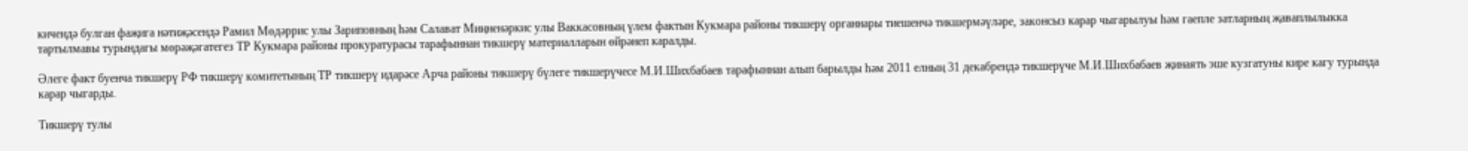кичендә булган фаҗига нәтиҗәсендә Рамил Мөдәррис улы Зариповның һәм Салават Миңненәркис улы Ваккасовның үлем фактын Кукмара районы тикшерү органнары тиешенчә тикшермәүләре, законсыз карар чыгарылуы һәм гаепле затларның җаваплылыкка тартылмавы турындагы мөрәҗәгатегез ТР Кукмара районы прокуратурасы тарафыннан тикшерү материалларын өйрәнеп каралды.

Әлеге факт буенча тикшерү РФ тикшерү комитетының ТР тикшерү идарәсе Арча районы тикшерү бүлеге тикшерүчесе М.И.Шихбабаев тарафыннан алып барылды һәм 2011 елның 31 декабрендә тикшерүче М.И.Шихбабаев җинаять эше кузгатуны кире кагу турында карар чыгарды.

Тикшерү тулы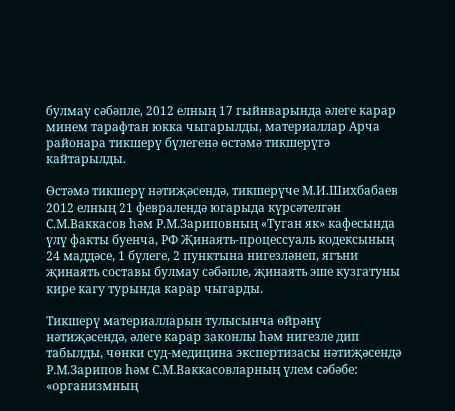булмау сәбәпле, 2012 елның 17 гыйнварында әлеге карар минем тарафтан юкка чыгарылды, материаллар Арча районара тикшерү бүлегенә өстәмә тикшерүгә кайтарылды.

Өстәмә тикшерү нәтиҗәсендә, тикшерүче М.И.Шихбабаев 2012 елның 21 февралендә югарыда күрсәтелгән С.М.Ваккасов һәм Р.М.Зариповның «Туган як» кафесында үлү факты буенча, РФ Җинаять-процессуаль кодексының 24 маддәсе, 1 бүлеге, 2 пунктына нигезләнеп, ягъни җинаять составы булмау сәбәпле, җинаять эше кузгатуны кире кагу турында карар чыгарды.

Тикшерү материалларын тулысынча өйрәнү нәтиҗәсендә, әлеге карар законлы һәм нигезле дип табылды, чөнки суд-медицина экспертизасы нәтиҗәсендә Р.М.Зарипов һәм С.М.Ваккасовларның үлем сәбәбе: «организмның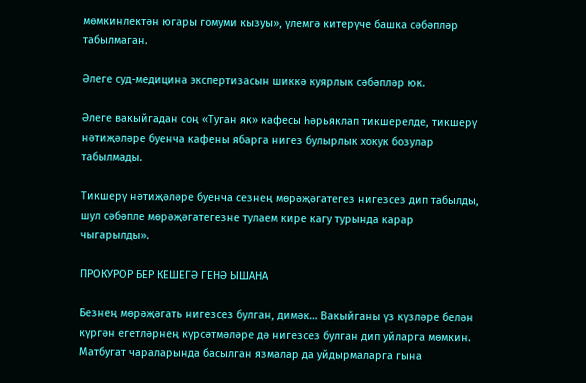мөмкинлектән югары гомуми кызуы», үлемгә китерүче башка сәбәпләр табылмаган.

Әлеге суд-медицина экспертизасын шиккә куярлык сәбәпләр юк.

Әлеге вакыйгадан соң «Туган як» кафесы һәрьяклап тикшерелде, тикшерү нәтиҗәләре буенча кафены ябарга нигез булырлык хокук бозулар табылмады.

Тикшерү нәтиҗәләре буенча сезнең мөрәҗәгатегез нигезсез дип табылды, шул сәбәпле мөрәҗәгатегезне тулаем кире кагу турында карар чыгарылды».

ПРОКУРОР БЕР КЕШЕГӘ ГЕНӘ ЫШАНА

Безнең мөрәҗәгать нигезсез булган, димәк… Вакыйганы үз күзләре белән күргән егетләрнең күрсәтмәләре дә нигезсез булган дип уйларга мөмкин. Матбугат чараларында басылган язмалар да уйдырмаларга гына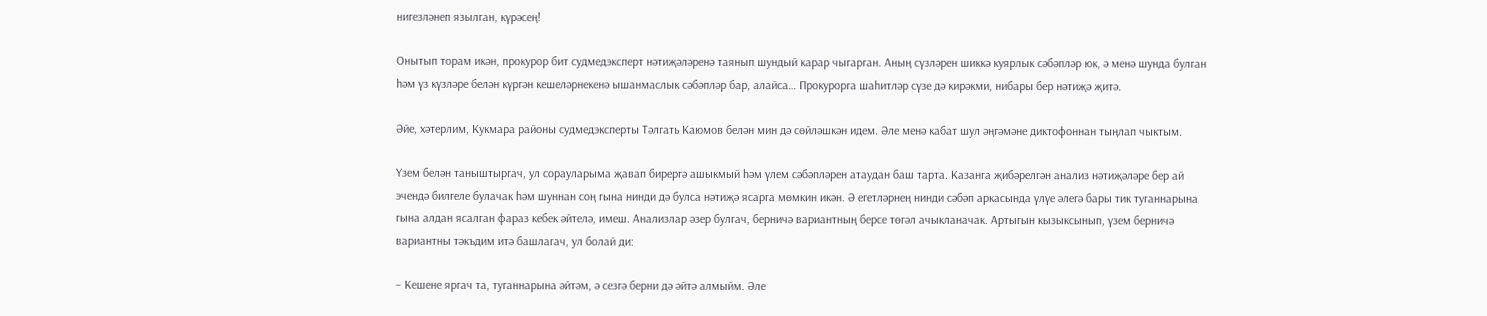нигезләнеп язылган, күрәсең!

Онытып торам икән, прокурор бит судмедэксперт нәтиҗәләренә таянып шундый карар чыгарган. Аның сүзләрен шиккә куярлык сәбәпләр юк, ә менә шунда булган һәм үз күзләре белән күргән кешеләрнекенә ышанмаслык сәбәпләр бар, алайса… Прокурорга шаһитләр сүзе дә кирәкми, нибары бер нәтиҗә җитә.

Әйе, хәтерлим, Кукмара районы судмедэксперты Тәлгать Каюмов белән мин дә сөйләшкән идем. Әле менә кабат шул әңгәмәне диктофоннан тыңлап чыктым.

Үзем белән таныштыргач, ул сорауларыма җавап бирергә ашыкмый һәм үлем сәбәпләрен атаудан баш тарта. Казанга җибәрелгән анализ нәтиҗәләре бер ай эчендә билгеле булачак һәм шуннан соң гына нинди дә булса нәтиҗә ясарга мөмкин икән. Ә егетләрнең нинди сәбәп аркасында үлүе әлегә бары тик туганнарына гына алдан ясалган фараз кебек әйтелә, имеш. Анализлар әзер булгач, берничә вариантның берсе төгәл ачыкланачак. Артыгын кызыксынып, үзем берничә вариантны тәкъдим итә башлагач, ул болай ди:

– Кешене яргач та, туганнарына әйтәм, ә сезгә берни дә әйтә алмыйм. Әле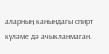аларның канындагы спирт күләме дә ачыкланмаган.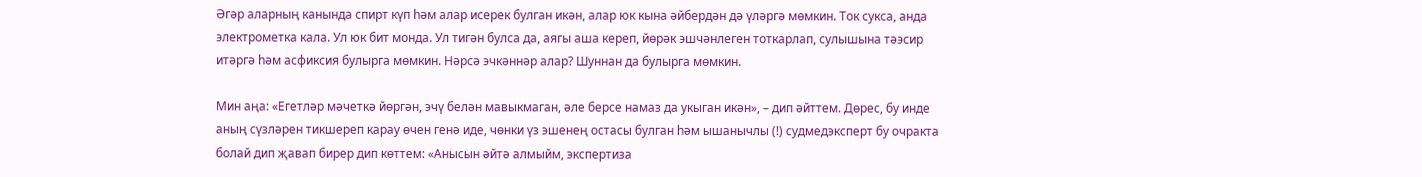Әгәр аларның канында спирт күп һәм алар исерек булган икән, алар юк кына әйбердән дә үләргә мөмкин. Ток сукса, анда электрометка кала. Ул юк бит монда. Ул тигән булса да, аягы аша кереп, йөрәк эшчәнлеген тоткарлап, сулышына тәэсир итәргә һәм асфиксия булырга мөмкин. Нәрсә эчкәннәр алар? Шуннан да булырга мөмкин.

Мин аңа: «Егетләр мәчеткә йөргән, эчү белән мавыкмаган, әле берсе намаз да укыган икән», – дип әйттем. Дөрес, бу инде аның сүзләрен тикшереп карау өчен генә иде, чөнки үз эшенең остасы булган һәм ышанычлы (!) судмедэксперт бу очракта болай дип җавап бирер дип көттем: «Анысын әйтә алмыйм, экспертиза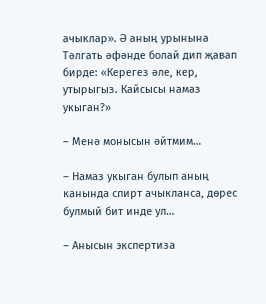ачыклар». Ә аның урынына Тәлгать әфәнде болай дип җавап бирде: «Керегез әле, кер, утырыгыз. Кайсысы намаз укыган?»

– Менә монысын әйтмим…

– Намаз укыган булып аның канында спирт ачыкланса, дөрес булмый бит инде ул…

– Анысын экспертиза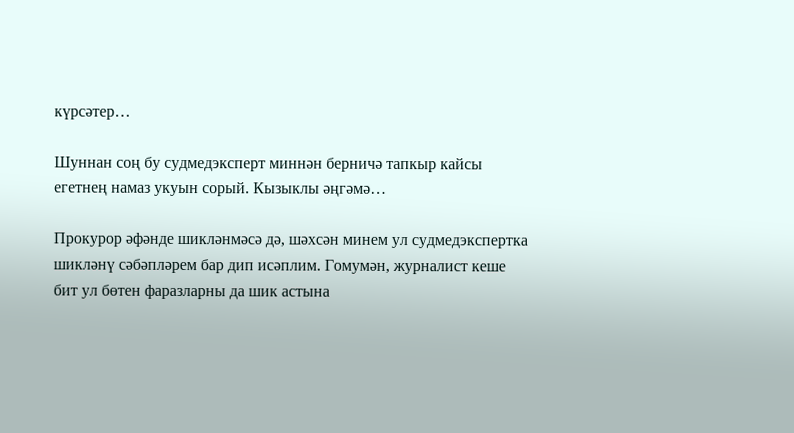күрсәтер…

Шуннан соң бу судмедэксперт миннән берничә тапкыр кайсы егетнең намаз укуын сорый. Кызыклы әңгәмә…

Прокурор әфәнде шикләнмәсә дә, шәхсән минем ул судмедэкспертка шикләнү сәбәпләрем бар дип исәплим. Гомумән, журналист кеше бит ул бөтен фаразларны да шик астына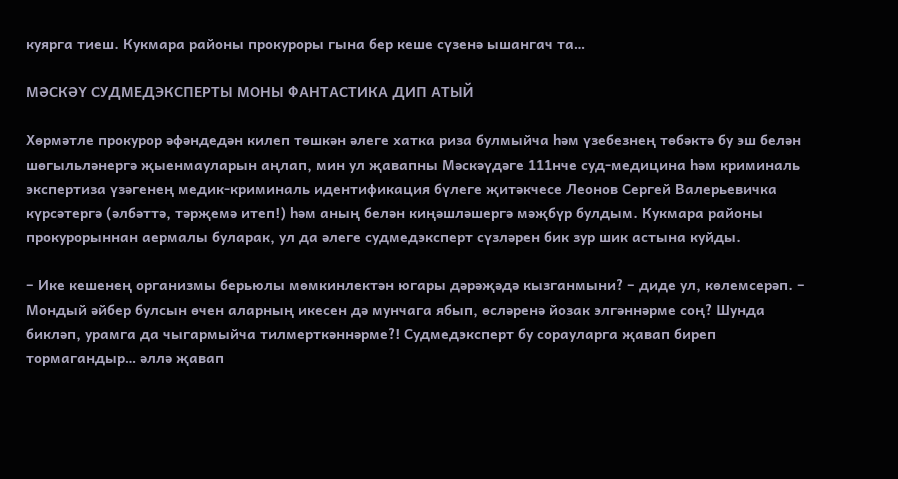куярга тиеш. Кукмара районы прокуроры гына бер кеше сүзенә ышангач та…

МӘСКӘҮ СУДМЕДЭКСПЕРТЫ МОНЫ ФАНТАСТИКА ДИП АТЫЙ

Хөрмәтле прокурор әфәндедән килеп төшкән әлеге хатка риза булмыйча һәм үзебезнең төбәктә бу эш белән шөгыльләнергә җыенмауларын аңлап, мин ул җавапны Мәскәүдәге 111нче суд-медицина һәм криминаль экспертиза үзәгенең медик-криминаль идентификация бүлеге җитәкчесе Леонов Сергей Валерьевичка күрсәтергә (әлбәттә, тәрҗемә итеп!) һәм аның белән киңәшләшергә мәҗбүр булдым. Кукмара районы прокурорыннан аермалы буларак, ул да әлеге судмедэксперт сүзләрен бик зур шик астына куйды.

– Ике кешенең организмы берьюлы мөмкинлектән югары дәрәҗәдә кызганмыни? – диде ул, көлемсерәп. – Мондый әйбер булсын өчен аларның икесен дә мунчага ябып, өсләренә йозак элгәннәрме соң? Шунда бикләп, урамга да чыгармыйча тилмерткәннәрме?! Судмедэксперт бу сорауларга җавап биреп тормагандыр… әллә җавап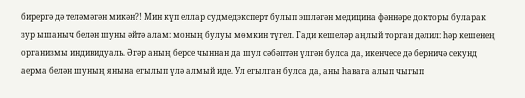бирергә дә теләмәгән микән?! Мин күп еллар судмедэксперт булып эшләгән медицина фәннәре докторы буларак зур ышаныч белән шуны әйтә алам: моның булуы мөмкин түгел. Гади кешеләр аңлый торган дәлил: һәр кешенең организмы индивидуаль. Әгәр аның берсе чыннан да шул сәбәптән үлгән булса да, икенчесе дә берничә секунд аерма белән шуның янына егылып үлә алмый иде. Ул егылган булса да, аны һавага алып чыгып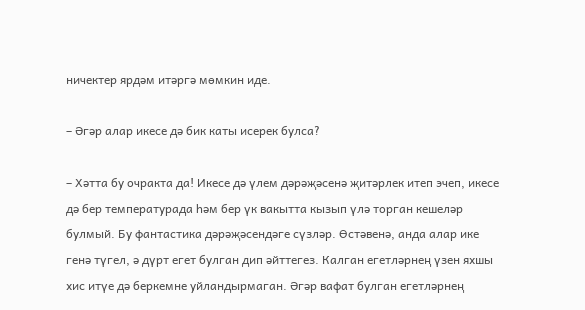ничектер ярдәм итәргә мөмкин иде.

– Әгәр алар икесе дә бик каты исерек булса?

– Хәтта бу очракта да! Икесе дә үлем дәрәҗәсенә җитәрлек итеп эчеп, икесе дә бер температурада һәм бер үк вакытта кызып үлә торган кешеләр булмый. Бу фантастика дәрәҗәсендәге сүзләр. Өстәвенә, анда алар ике генә түгел, ә дүрт егет булган дип әйттегез. Калган егетләрнең үзен яхшы хис итүе дә беркемне уйландырмаган. Әгәр вафат булган егетләрнең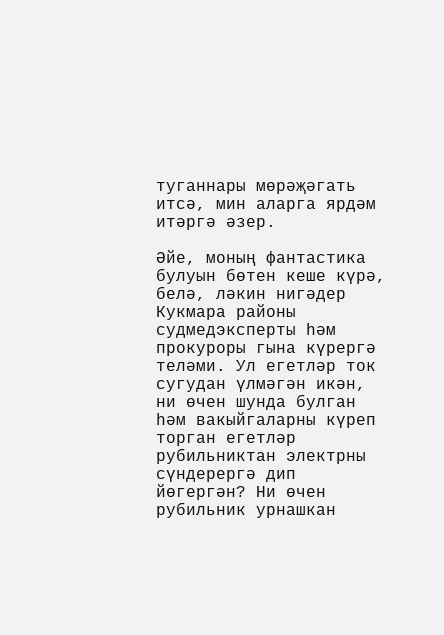туганнары мөрәҗәгать итсә, мин аларга ярдәм итәргә әзер.

Әйе, моның фантастика булуын бөтен кеше күрә, белә, ләкин нигәдер Кукмара районы судмедэксперты һәм прокуроры гына күрергә теләми. Ул егетләр ток сугудан үлмәгән икән, ни өчен шунда булган һәм вакыйгаларны күреп торган егетләр рубильниктан электрны сүндерергә дип йөгергән? Ни өчен рубильник урнашкан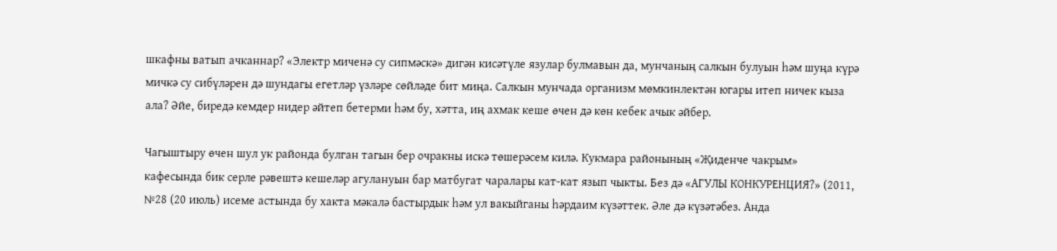шкафны ватып ачканнар? «Электр миченә су сипмәскә» дигән кисәтүле язулар булмавын да, мунчаның салкын булуын һәм шуңа күрә мичкә су сибүләрен дә шундагы егетләр үзләре сөйләде бит миңа. Салкын мунчада организм мөмкинлектән югары итеп ничек кыза ала? Әйе, биредә кемдер нидер әйтеп бетерми һәм бу, хәтта, иң ахмак кеше өчен дә көн кебек ачык әйбер.

Чагыштыру өчен шул ук районда булган тагын бер очракны искә төшерәсем килә. Кукмара районының «Җиденче чакрым» кафесында бик серле рәвештә кешеләр агулануын бар матбугат чаралары кат-кат язып чыкты. Без дә «АГУЛЫ КОНКУРЕНЦИЯ?» (2011, №28 (20 июль) исеме астында бу хакта мәкалә бастырдык һәм ул вакыйганы һәрдаим күзәттек. Әле дә күзәтәбез. Анда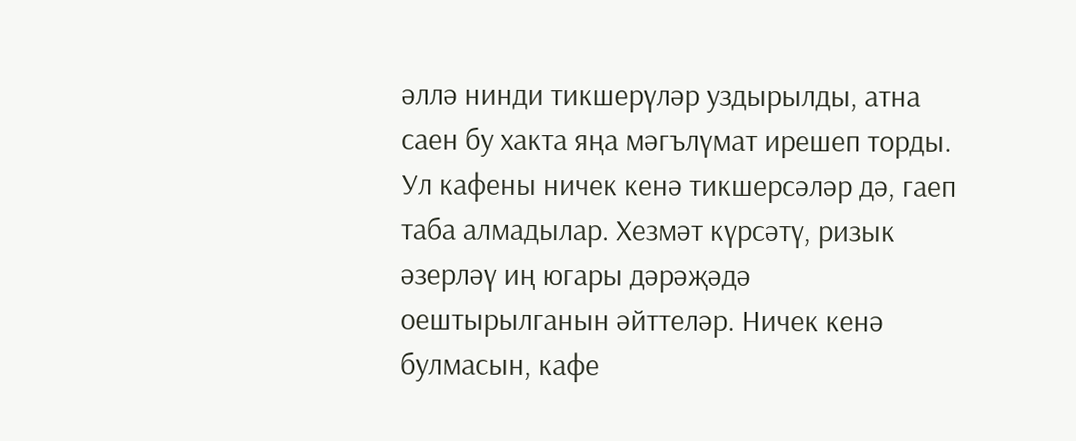әллә нинди тикшерүләр уздырылды, атна саен бу хакта яңа мәгълүмат ирешеп торды. Ул кафены ничек кенә тикшерсәләр дә, гаеп таба алмадылар. Хезмәт күрсәтү, ризык әзерләү иң югары дәрәҗәдә оештырылганын әйттеләр. Ничек кенә булмасын, кафе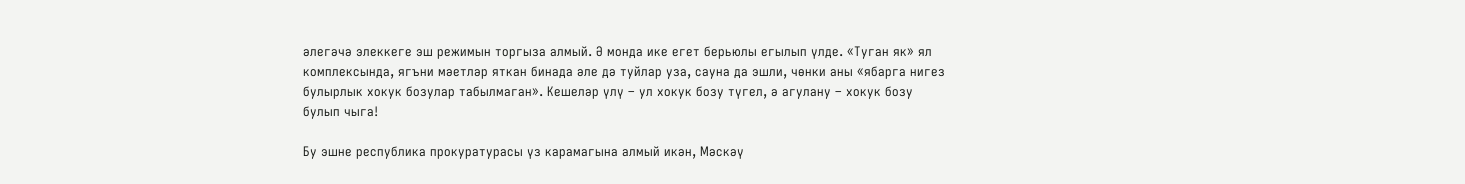әлегәчә элеккеге эш режимын торгыза алмый. Ә монда ике егет берьюлы егылып үлде. «Туган як» ял комплексында, ягъни мәетләр яткан бинада әле дә туйлар уза, сауна да эшли, чөнки аны «ябарга нигез булырлык хокук бозулар табылмаган». Кешеләр үлү – ул хокук бозу түгел, ә агулану – хокук бозу булып чыга!

Бу эшне республика прокуратурасы үз карамагына алмый икән, Мәскәү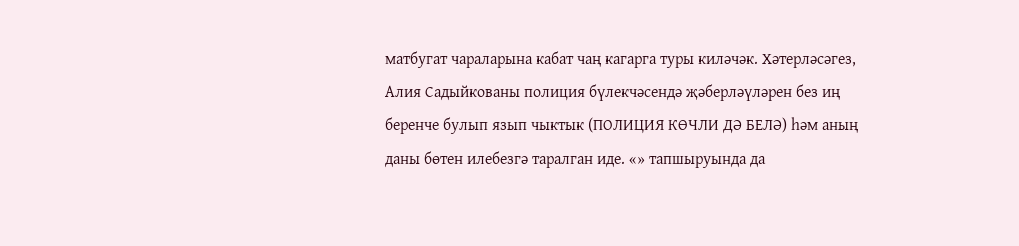матбугат чараларына кабат чаң кагарга туры киләчәк. Хәтерләсәгез, Алия Садыйкованы полиция бүлекчәсендә җәберләүләрен без иң беренче булып язып чыктык (ПОЛИЦИЯ КӨЧЛИ ДӘ БЕЛӘ) һәм аның даны бөтен илебезгә таралган иде. «» тапшыруында да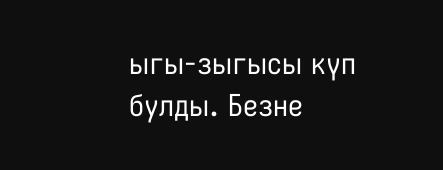ыгы-зыгысы күп булды. Безне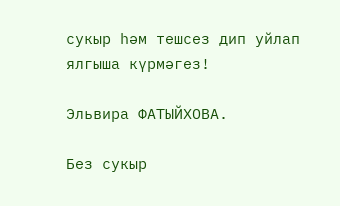сукыр һәм тешсез дип уйлап ялгыша күрмәгез!

Эльвира ФАТЫЙХОВА.

Без сукыр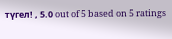түгел! , 5.0 out of 5 based on 5 ratings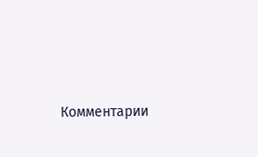Комментарии